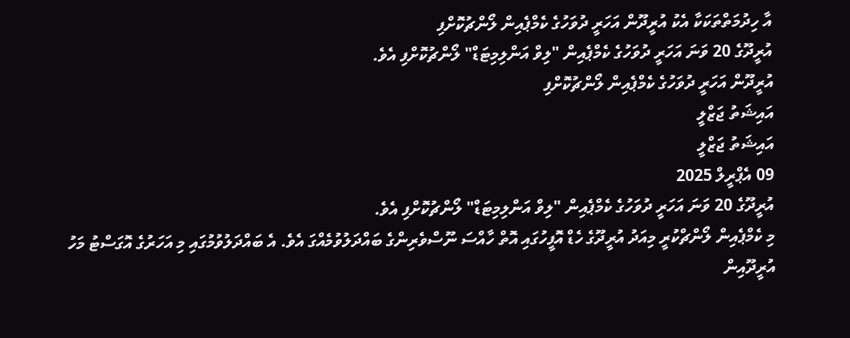އާ ހިދުމަތްތަކަކާ އެކު އުރީދޫން އަހަރީ ދުވަހުގެ ކެމްޕެއިން ލޯންޗުކޮށްފި
އުރީދޫގެ 20 ވަނަ އަހަރީ ދުވަހުގެ ކެމްޕެއިން "ލިވް އަންލިމިޓަޑް" ލޯންޗުކޮށްފި އެވެ.
އުރީދޫން އަހަރީ ދުވަހުގެ ކެމްޕެއިން ލޯންޗުކޮށްފި
އައިޝަތު ޖަޒްލީ
އައިޝަތު ޖަޒްލީ
09 އެޕްރީލް 2025
އުރީދޫގެ 20 ވަނަ އަހަރީ ދުވަހުގެ ކެމްޕެއިން "ލިވް އަންލިމިޓަޑް" ލޯންޗުކޮށްފި އެވެ.
މި ކެމްޕެއިން ލޯންޗްކުރީ މިއަދު އުރީދޫގެ ހެޑް އޮފީހުގައި އޮތް ހާއްސަ ނޫސްވެރިންގެ ބައްދަލުވުމެއްގަ އެވެ. އެ ބައްދަލުވުމުގައި މި އަހަރުގެ އޮގަސްޓު މަހު އުރީދޫއިން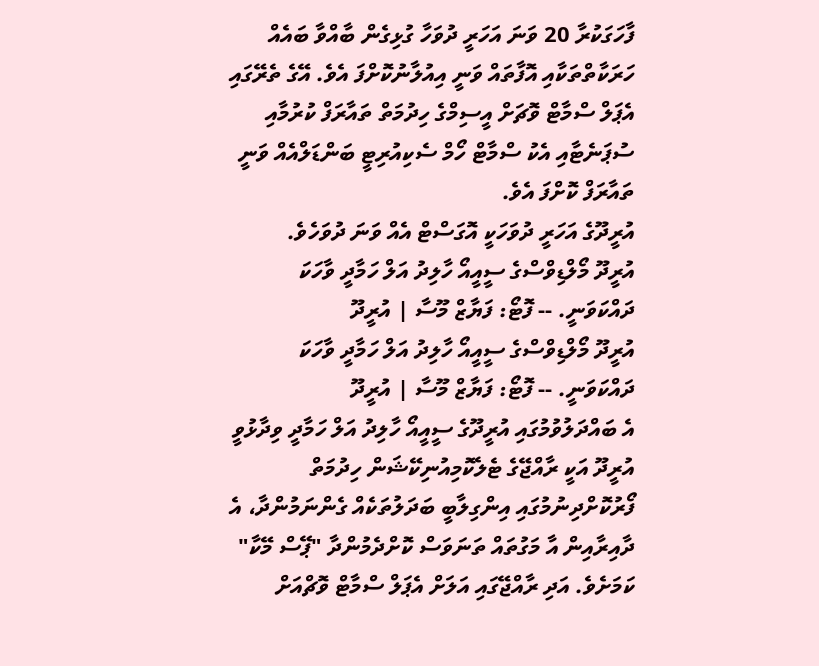ފާހަގަކުރާ 20 ވަނަ އަހަރީ ދުވަހާ ގުޅިގެން ބާއްވާ ބައެއް ހަރަކާތްތަކާއި އޮފާތައް ވަނީ އިއުލާނުކޮށްފަ އެވެ. އޭގެ ތެރޭގައި އެޕަލް ސްމާޓް ވޮޗަށް އީސިމްގެ ހިދުމަތް ތައާރަފް ކުރުމާއި ސުޕަނެޓާއި އެކު ސްމާޓް ހޯމް ސެކިއުރިޓީ ބަންޑަލްއެއް ވަނީ ތައާރަފް ކޮށްފަ އެވެ.
އުރީދޫގެ އަހަރީ ދުވަހަކީ އޮގަސްޓް އެއް ވަނަ ދުވަހެވެ.
އުރީދޫ މޯލްޑިވްސްގެ ސީއީއޯ ހާލިދު އަލް ހަމާދީ ވާހަކަ ދައްކަވަނީ. -- ފޮޓޯ: ފަޔާޒް މޫސާ | އުރީދޫ
އުރީދޫ މޯލްޑިވްސްގެ ސީއީއޯ ހާލިދު އަލް ހަމާދީ ވާހަކަ ދައްކަވަނީ. -- ފޮޓޯ: ފަޔާޒް މޫސާ | އުރީދޫ
އެ ބައްދަލުވުމުގައި އުރީދޫގެ ސީއީއޯ ހާލިދު އަލް ހަމާދީ ވިދާޅުވީ އުރީދޫ އަކީ ރާއްޖޭގެ ޓެލެކޮމިއުނިކޭޝަން ހިދުމަތް ފޯރުކޮށްދިނުމުގައި އިންގިލާބީ ބަދަލުތަކެއް ގެންނަމުންދާ، އެ ދާއިރާއިން އާ މަގުތައް ތަނަވަސް ކޮށްދެމުންދާ "ޕޭސް މޭކާ" ކަމަށެވެ. އަދި ރާއްޖޭގައި އަލަށް އެޕަލް ސްމާޓް ވޮޗްއަށް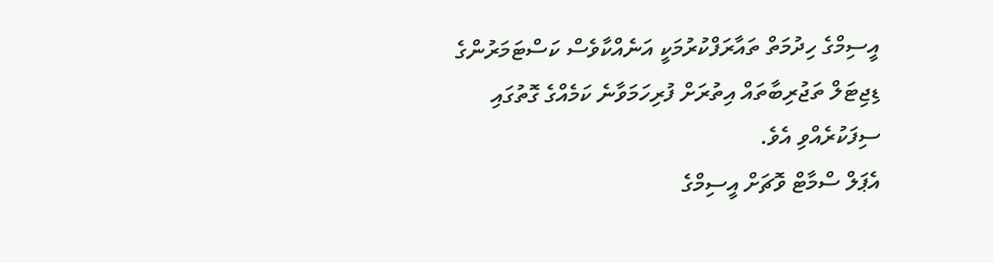އީސިމްގެ ހިދުމަތް ތައާރަފްކުރުމަކީ އަނެއްކާވެސް ކަސްޓަމަރުންގެ ޑިޖިޓަލް ތަޖުރިބާތައް އިތުރަށް ފުރިހަމަވާނެ ކަމެއްގެ ގޮތުގައި ސިފަކުރެއްވި އެވެ.
އެޕަލް ސްމާޓް ވޮޗަށް އީސިމްގެ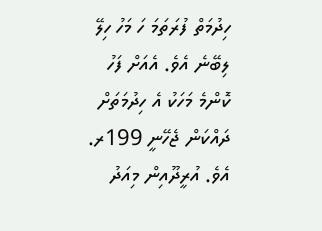ހިދުމަތް ފުރަތަމަ ހަ މަހު ހިލޭ ލިބޭނެ އެވެ. އެއަށް ފަހު ކޮންމެ މަހަކު އެ ހިދުމަތަށް ދައްކަން ޖެހޭނީ 199ރ. އެވެ. އުރީދޫއިން މިއަދު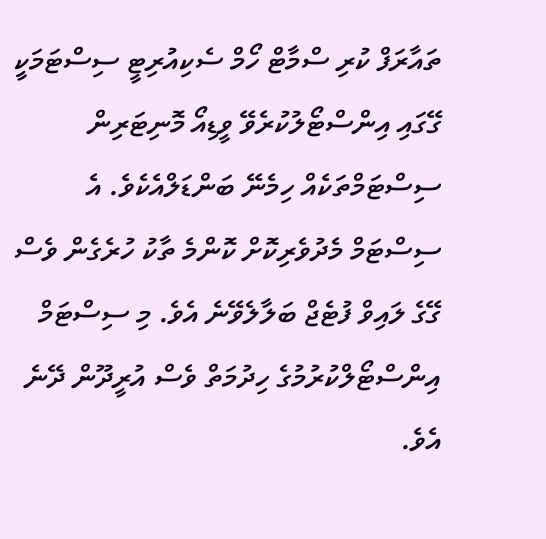ތައާރަފް ކުރި ސްމާޓް ހޯމް ސެކިއުރިޓީ ސިސްޓަމަކީ ގޭގައި އިންސްޓޯލުކުރެވޭ ވީޑިއޯ މޮނިޓަރިން ސިސްޓަމްތަކެއް ހިމެނޭ ބަންޑަލްއެކެވެ. އެ ސިސްޓަމް މެދުވެރިކޮށް ކޮންމެ ތާކު ހުރެގެން ވެސް ގޭގެ ލައިވް ފުޓެޖް ބަލާލެވޭނެ އެވެ. މި ސިސްޓަމް އިންސްޓޯލްކުރުމުގެ ހިދުމަތް ވެސް އުރީދޫން ދޭނެ އެވެ.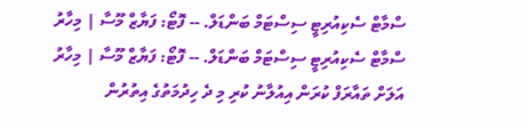ސްމާޓް ސެކިއުރިޓީ ސިސްޓަމް ބަންޑަލް. -- ފޮޓޯ: ފަޔާޒް މޫސާ | މިހާރު
ސްމާޓް ސެކިއުރިޓީ ސިސްޓަމް ބަންޑަލް. -- ފޮޓޯ: ފަޔާޒް މޫސާ | މިހާރު
އަލަށް ތައާރަފް ކުރަން އިއުލާނު ކުރި މި ދެ ހިދުމަތުގެ އިތުރުން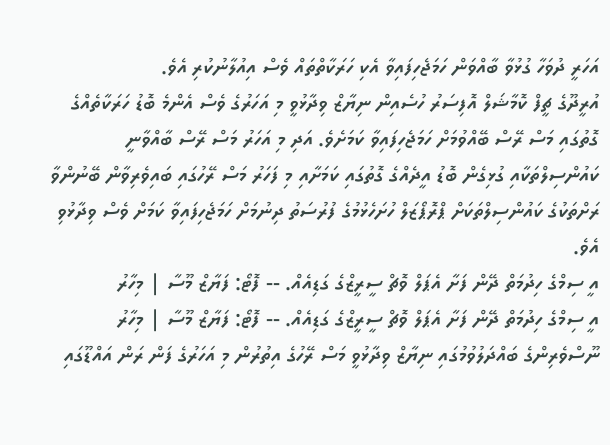އަހަރީ ދުވަހާ ގުޅުވާ ބާއްވަން ހަމަޖެހިފައިވާ އެކި ހަރަކާތްތައް ވެސް އިއުލާނުކުރި އެވެ.
އުރީދޫގެ ޗީފް ކޮމާޝަލް އޮފިސަރު ހުސެއިން ނިޔާޒް ވިދާޅުވީ މި އަހަރުގެ ވެސް އެންމެ ބޮޑު ހަރަކާތެއްގެ ގޮތުގައި މަސް ރޭސް ބޭއްވުމަށް ހަމަޖެހިފައިވާ ކަމަށެވެ. އަދި މި އަހަރު މަސް ރޭސް ބާއްވާނީ ކައުންސިލްތަކާއި ގުޅިގެން ބޮޑު އީދެއްގެ ގޮތުގައި ކަމަށާއި މި ފަހަރު މަސް ރޭހުގައި ބައިވެރިވާން ބޭނުންވާ ރަށްތަކުގެ ކައުންސިލްތަކަށް ޕްރޮޕޯޒަލް ހުށަހެޅުމުގެ ފުރުސަތު ދިނުމަށް ހަމަޖެހިފައިވާ ކަމަށް ވެސް ވިދާޅުވި އެވެ.
އީ ސިމްގެ ހިދުމަތް ދޭން ފަށާ އެޕަލް ވޮޗް ސީރީޒްގެ ގަޑިއެއް. -- ފޮޓޯ: ފަޔާޒް މޫސާ | މިހާރު
އީ ސިމްގެ ހިދުމަތް ދޭން ފަށާ އެޕަލް ވޮޗް ސީރީޒްގެ ގަޑިއެއް. -- ފޮޓޯ: ފަޔާޒް މޫސާ | މިހާރު
ނޫސްވެރިންގެ ބައްދަލުވުމުގައި ނިޔާޒް ވިދާޅުވީ މަސް ރޭހުގެ އިތުރުން މި އަހަރުގެ ފަން ރަން އައްޑޫގައި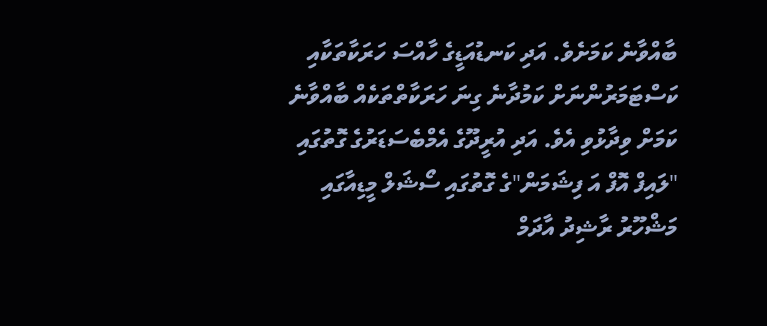ބާއްވާނެ ކަމަށެވެ. އަދި ކަނޑުއަޑީގެ ހާއްސަ ހަރަކާތަކާއި ކަސްޓަމަރުންނަށް ކަމުދާނެ ގިނަ ހަރަކާތްތަކެއް ބާއްވާނެ ކަމަށް ވިދާޅުވި އެވެ. އަދި އުރީދޫގެ އެމްބެސަޑަރުގެ ގޮތުގައި "ލައިފް އޮފް އަ ފިޝަމަން"ގެ ގޮތުގައި ސޯޝަލް މީޑިއާގައި މަޝްހޫރު ރާޝިދު އާދަމް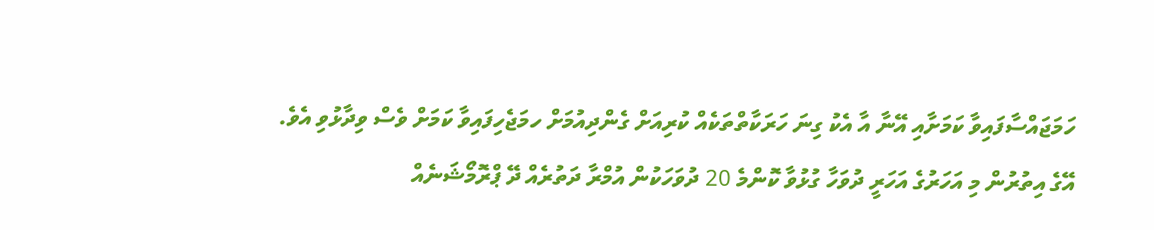ހަމަޖައްސާފައިވާ ކަމަށާއި އޭނާ އާ އެކު ގިނަ ހަރަކާތްތަކެއް ކުރިއަށް ގެންދިއުމަށް ހމަޖެހިފައިވާ ކަމަށް ވެސް ވިދާޅުވި އެވެ.
އޭގެ އިތުރުން މި އަހަރުގެ އަހަރީ ދުވަހާ ގުޅުވާ ކޮންމެ 20 ދުވަހަކުން އުމްރާ ދަތުރެއް ދޭ ޕްރޮމޯޝަނެއް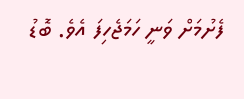ފެށުމަށް ވަނީ ހަމަޖެހިފަ އެވެ. ބޮޑު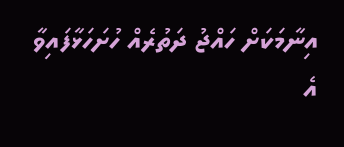އިނާމަކަށް ހައްޖު ދަތުރެއް ހުށަހަޅާފައިވާ އެ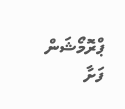ޕްރޮމޯޝަން ފަށާ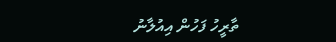ތާރީހު ފަހުން އިއުލާނު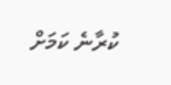ކުރާނެ ކަމަށް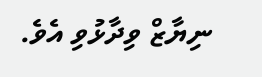ނިޔާޒް ވިދާޅުވި އެވެ.